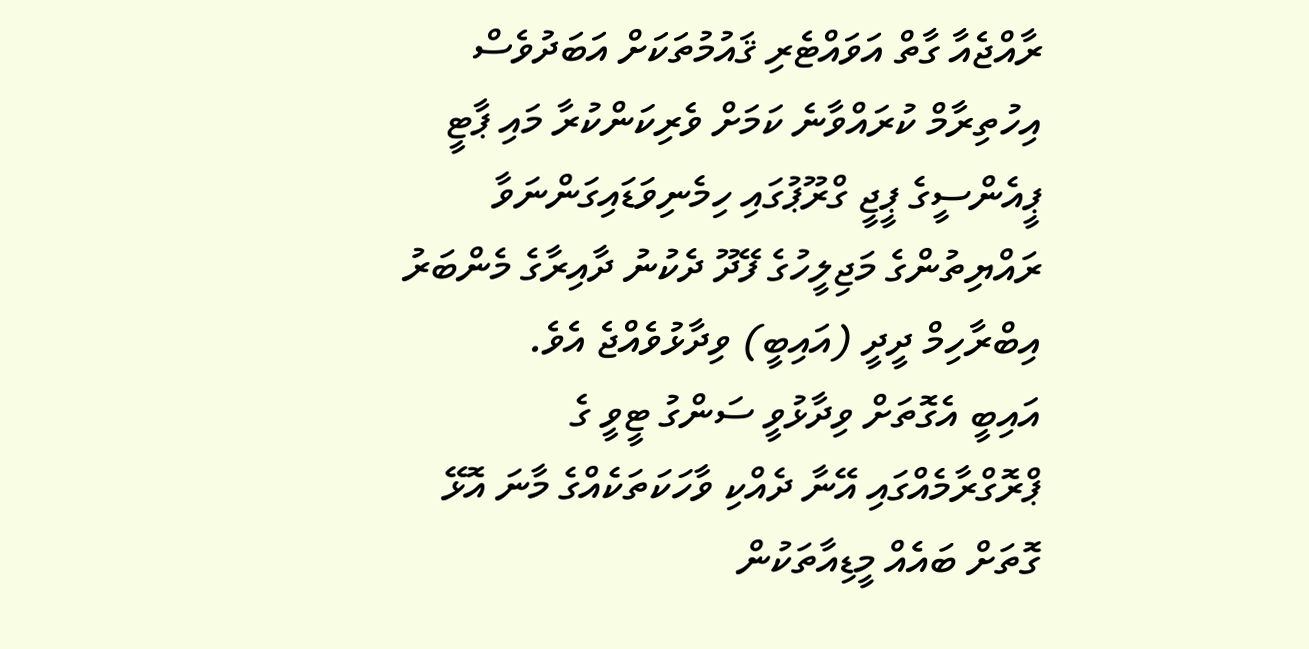ރާއްޖެއާ ގާތް އަވައްޓެރި ޤައުމުތަކަށް އަބަދުވެސް އިހުތިރާމް ކުރައްވާނެ ކަމަށް ވެރިކަންކުރާ މައި ޕާޓީ ޕީއެންސީގެ ޕީޖީ ގްރޫޕުގައި ހިމެނިވަޑައިގަންނަވާ ރައްޔިތުންގެ މަޖިލީހުގެ ފޭދޫ ދެކުނު ދާއިރާގެ މެންބަރު އިބްރާހިމް ދީދީ (އައިބީ) ވިދާޅުވެއްޖެ އެވެ.
އައިބީ އެގޮތަށް ވިދާޅުވީ ސަންގު ޓީވީ ގެ ޕްރޮގްރާމެއްގައި އޭނާ ދެއްކި ވާހަކަތަކެއްގެ މާނަ އޮޅޭ ގޮތަށް ބައެއް މީޑިއާތަކުން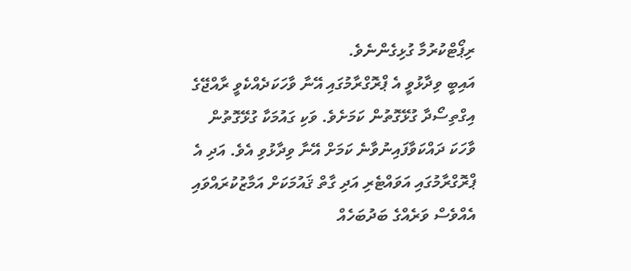ރިޕޯޓްކުރުމާ ގުޅިގެންނެވެ.
އައިބީ ވިދާޅުވީ އެ ޕްރޮގްރާމުގައި އޭނާ ވާހަކަދެއްކެވީ ރާއްޖޭގެ އިގްތިސޯދާ ގުޅޭގޮތުން ކަމަށެވެ. ވަކި ގައުމަކާ ގުޅޭގޮތުން ވާހަކަ ދައްކަވާފައިނުވާނެ ކަމަށް އޭނާ ވިދާޅުވި އެވެ. އަދި އެ ޕްރޮގްރާމުގައި އަވައްޓެރި އަދި ގާތް ޤައުމަކަށް އަމާޒުކުރައްވައި އެއްވެސް ވަރެއްގެ ބަދުބަހެއް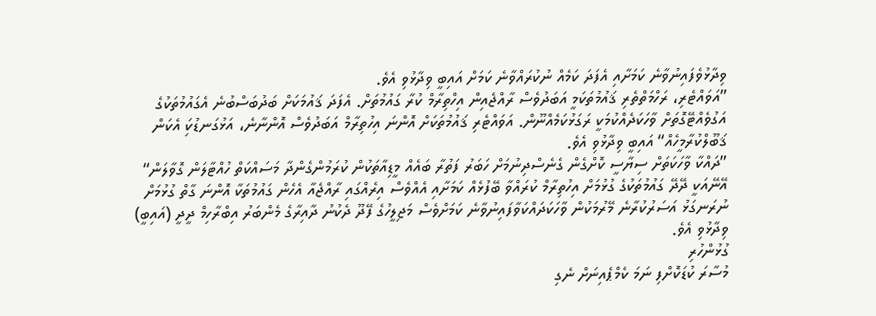ވިދާޅުވެފައިނުވާނެ ކަމަށާއި އެފަދަ ކަމެއް ނުކުރައްވާނެ ކަމަށް އައިބީ ވިދާޅުވި އެވެ.
”އަވައްޓެރި، ރަހްމަތްތެރި ޤައުމުތަކަމީ އަބަދުވެސް ރާއްޖެއިން އިހްތިރާމް ކުރާ ގައުމުތަށް. އެފަދަ ޤައުމަކަށް ބަދުބަސްބުނެ އެގައުމުތަކުގެ އަގުވެއްޓޭގޮތަށް ވާހަކަދެއްކުމަކީ ރަގަޅުކަމެއްނޫން. އަވައްޓެރި ޤައުމުތަކަށް އޮންނަ އިހުތިރާމް އަބަދުވެސް އޮންނާނެ، އަޅުގަނޑުކަި އެކަން ޤަބޫލްކުރާމީހެއް“ އައިބީ ވިދާޅުވި އެވެ.
”ދައްކާ ވާހަކަތަށް ސިޔާސީ ކޮށްގެން ގެނެސްދިނުމަށް ހަބަރު ފަތުރާ ބައެއް މީޑިއާތަކުން ކުރަމުންގެންދާ މަސައްކަތް ހުއްޓާލަން ގޮވާލަން“
އޭނޭއަކީ ދޭދޭ ގައުމުތަކުގެ ގުޅުމަށް އިހުތިރާމް ކުރައްވާ ބޭފުޅެއް ކަމަށާއި އެއްވެސް އިރެއްގައި ރާއްޖެއާ އެހެން ގައުމުތަކާ އޮންނަ ގާތް ގުޅުމަށް ނުރަނގަޅު އަސަރުކުރާނެ މޭރުމަކުން ވާހަކަދައްކަވާފައިނުވާނެ ކަމަށްވެސް މަޖިލީހުގެ ފޭދޫ ދެކުނު ދާއިރާގެ މެންބަރު އިބްރާހިމް ދީދީ (އައިބީ) ވިދާޅުވި އެވެ.
ގުޅުންހުރި
މުސާރަ ކުޑަކޮށްފި ނަމަ ކެމްޕެއިނަށް ނެގި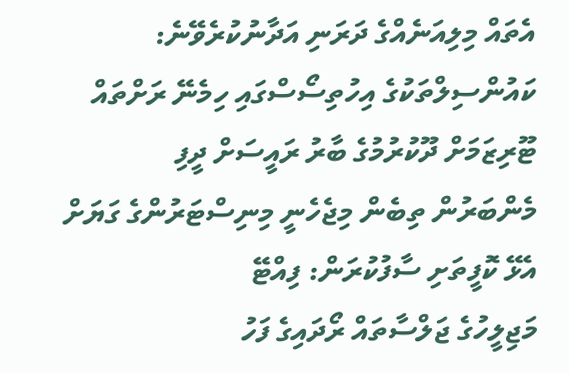އެތައް މިލިއަނެއްގެ ދަރަނި އަދާނުކުރެވޭނެ:
ކައުންސިލްތަކުގެ އިހުތިސޯސްގައި ހިމެނޭ ރަށްތައް ޓޫރިޒަމަށް ދޫކުރުމުގެ ބާރު ރައީސަށް ދީފި
މެންބަރުން ތިބެން މިޖެހެނީ މިނިސްޓަރުންގެ ގަޔަށް އެޅޭ ކޮފީތަށި ސާފުކުރަން: ފިއްޓޭ
މަޖިލީހުގެ ޖަލްސާތައް ރޯދައިގެ ފަހު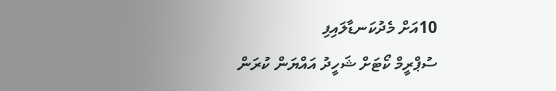10އަށް މެދުކަނޑާލައިފި
ސުޕްރީމް ކޯޓަށް ޝަހީދު އައްޔަން ކުރަން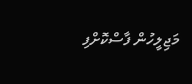މަޖިލީހުން ފާސްކޮށްފި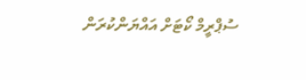ސުޕްރީމް ކޯޓަށް އައްޔަންކުރަން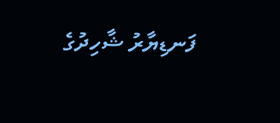ފަނޑިޔާރު ޝާހިދުގެ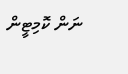ނަން ކޮމިޓީން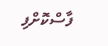ފާސްކޮށްފި